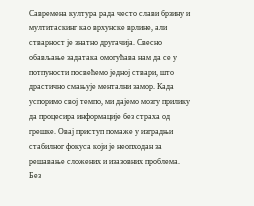Савремена култура рада често слави брзину и мултитаскинг као врхунске врлине, али стварност је знатно другачија. Свесно обављање задатака омогућава нам да се у потпуности посвећемо једној ствари, што драстично смањује ментални замор. Када успоримо свој темпо, ми дајемо мозгу прилику да процесира информације без страха од грешке. Овај приступ помаже у изградњи стабилног фокуса који је неопходан за решавање сложених и изазовних проблема. Без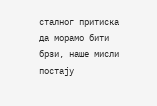сталног притиска да морамо бити брзи, наше мисли постају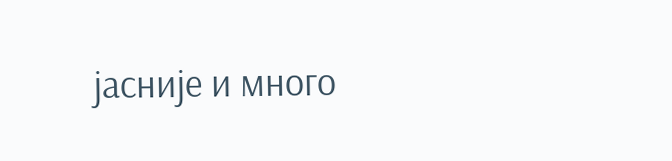јасније и много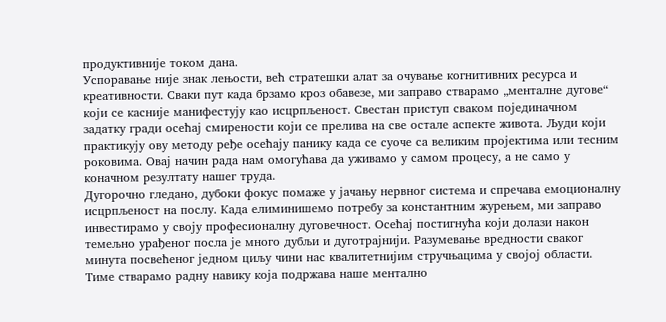продуктивније током дана.
Успоравање није знак лењости, већ стратешки алат за очување когнитивних ресурса и креативности. Сваки пут када брзамо кроз обавезе, ми заправо стварамо „менталне дугове“ који се касније манифестују као исцрпљеност. Свестан приступ сваком појединачном задатку гради осећај смирености који се прелива на све остале аспекте живота. Људи који практикују ову методу ређе осећају панику када се суоче са великим пројектима или тесним роковима. Овај начин рада нам омогућава да уживамо у самом процесу, а не само у коначном резултату нашег труда.
Дугорочно гледано, дубоки фокус помаже у јачању нервног система и спречава емоционалну исцрпљеност на послу. Када елиминишемо потребу за константним журењем, ми заправо инвестирамо у своју професионалну дуговечност. Осећај постигнућа који долази након темељно урађеног посла је много дубљи и дуготрајнији. Разумевање вредности сваког минута посвећеног једном циљу чини нас квалитетнијим стручњацима у својој области. Тиме стварамо радну навику која подржава наше ментално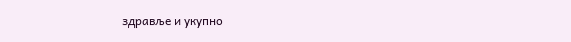здравље и укупно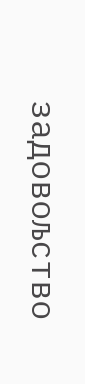задовољство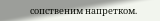сопственим напретком.